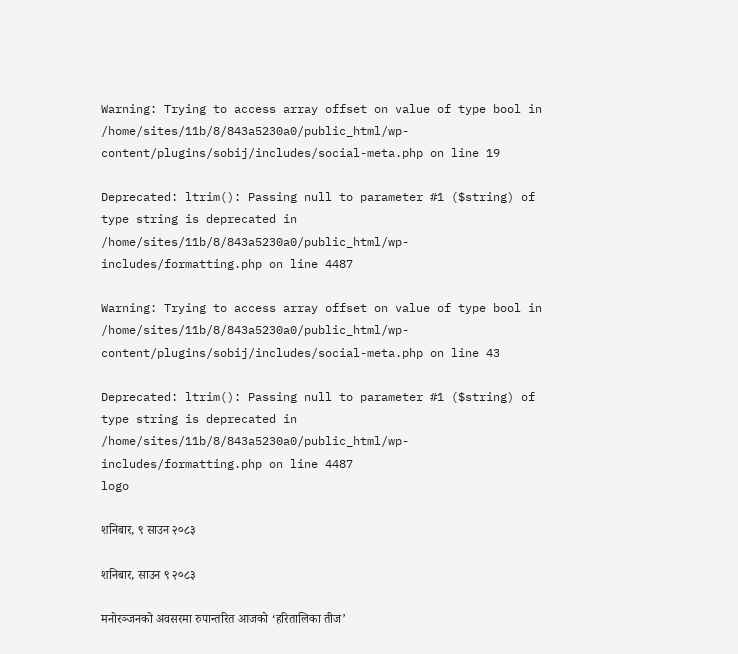Warning: Trying to access array offset on value of type bool in /home/sites/11b/8/843a5230a0/public_html/wp-content/plugins/sobij/includes/social-meta.php on line 19

Deprecated: ltrim(): Passing null to parameter #1 ($string) of type string is deprecated in /home/sites/11b/8/843a5230a0/public_html/wp-includes/formatting.php on line 4487

Warning: Trying to access array offset on value of type bool in /home/sites/11b/8/843a5230a0/public_html/wp-content/plugins/sobij/includes/social-meta.php on line 43

Deprecated: ltrim(): Passing null to parameter #1 ($string) of type string is deprecated in /home/sites/11b/8/843a5230a0/public_html/wp-includes/formatting.php on line 4487
logo

शनिबार, ९ साउन २०८३

शनिबार, साउन ९ २०८३

मनोरञ्जनको अवसरमा रुपान्तरित आजको ‘हरितालिका तीज’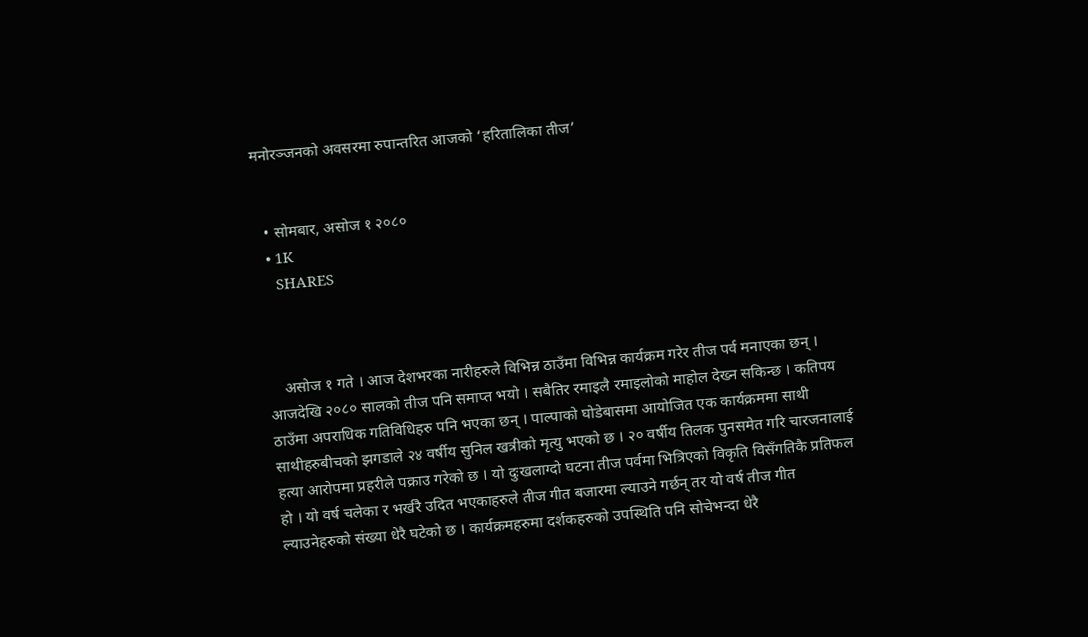मनोरञ्जनको अवसरमा रुपान्तरित आजको ‘हरितालिका तीज’


  • सोमबार, असोज १ २०८०
  • 1K
    SHARES



    असोज १ गते । आज देशभरका नारीहरुले विभिन्न ठाउँमा विभिन्न कार्यक्रम गरेर तीज पर्व मनाएका छन् । आजदेखि २०८० सालको तीज पनि समाप्त भयो । सबैतिर रमाइलै रमाइलोको माहोल देख्न सकिन्छ । कतिपय ठाउँमा अपराधिक गतिविधिहरु पनि भएका छन् । पाल्पाको घोडेबासमा आयोजित एक कार्यक्रममा साथी साथीहरुबीचको झगडाले २४ वर्षीय सुनिल खत्रीको मृत्यु भएको छ । २० वर्षीय तिलक पुनसमेत गरि चारजनालाई हत्या आरोपमा प्रहरीले पक्राउ गरेको छ । यो दुःखलाग्दो घटना तीज पर्वमा भित्रिएको विकृति विसँगतिकै प्रतिफल हो । यो वर्ष चलेका र भर्खरै उदित भएकाहरुले तीज गीत बजारमा ल्याउने गर्छन् तर यो वर्ष तीज गीत ल्याउनेहरुको संख्या धेरै घटेको छ । कार्यक्रमहरुमा दर्शकहरुको उपस्थिति पनि सोचेभन्दा धेरै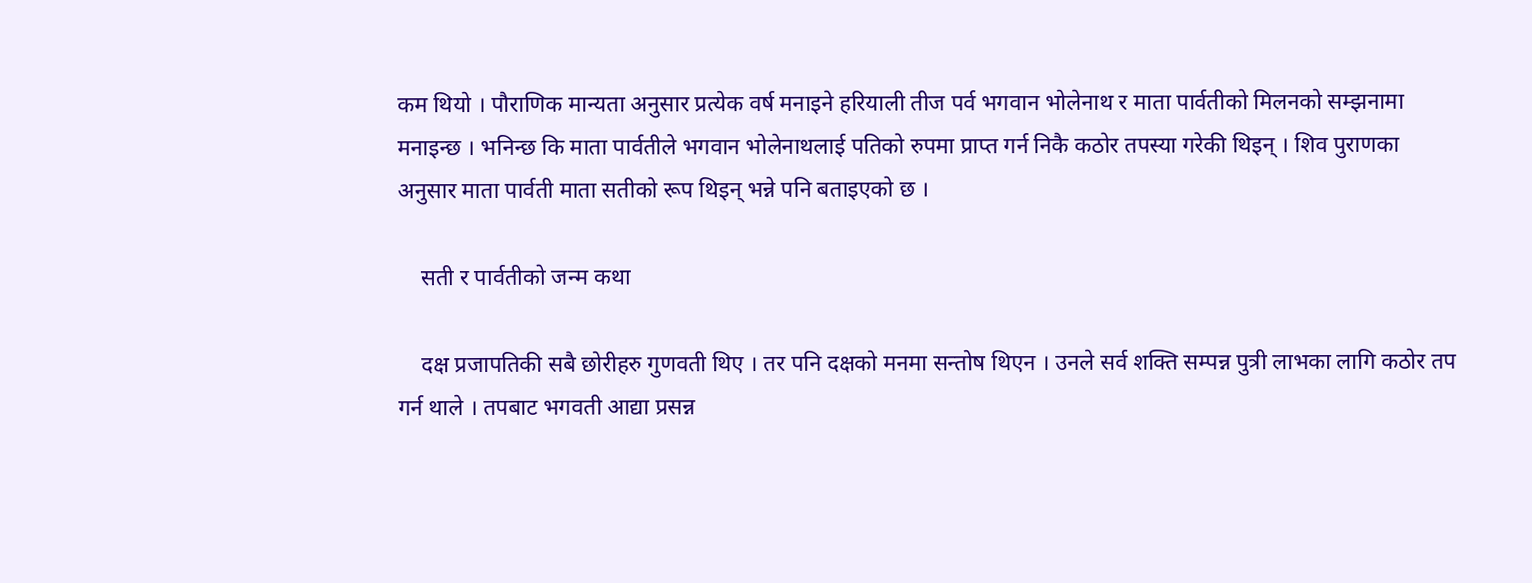कम थियो । पौराणिक मान्यता अनुसार प्रत्येक वर्ष मनाइने हरियाली तीज पर्व भगवान भोलेनाथ र माता पार्वतीको मिलनको सम्झनामा मनाइन्छ । भनिन्छ कि माता पार्वतीले भगवान भोलेनाथलाई पतिको रुपमा प्राप्त गर्न निकै कठोर तपस्या गरेकी थिइन् । शिव पुराणका अनुसार माता पार्वती माता सतीको रूप थिइन् भन्ने पनि बताइएको छ ।

    सती र पार्वतीको जन्म कथा

    दक्ष प्रजापतिकी सबै छोरीहरु गुणवती थिए । तर पनि दक्षको मनमा सन्तोष थिएन । उनले सर्व शक्ति सम्पन्न पुत्री लाभका लागि कठोर तप गर्न थाले । तपबाट भगवती आद्या प्रसन्न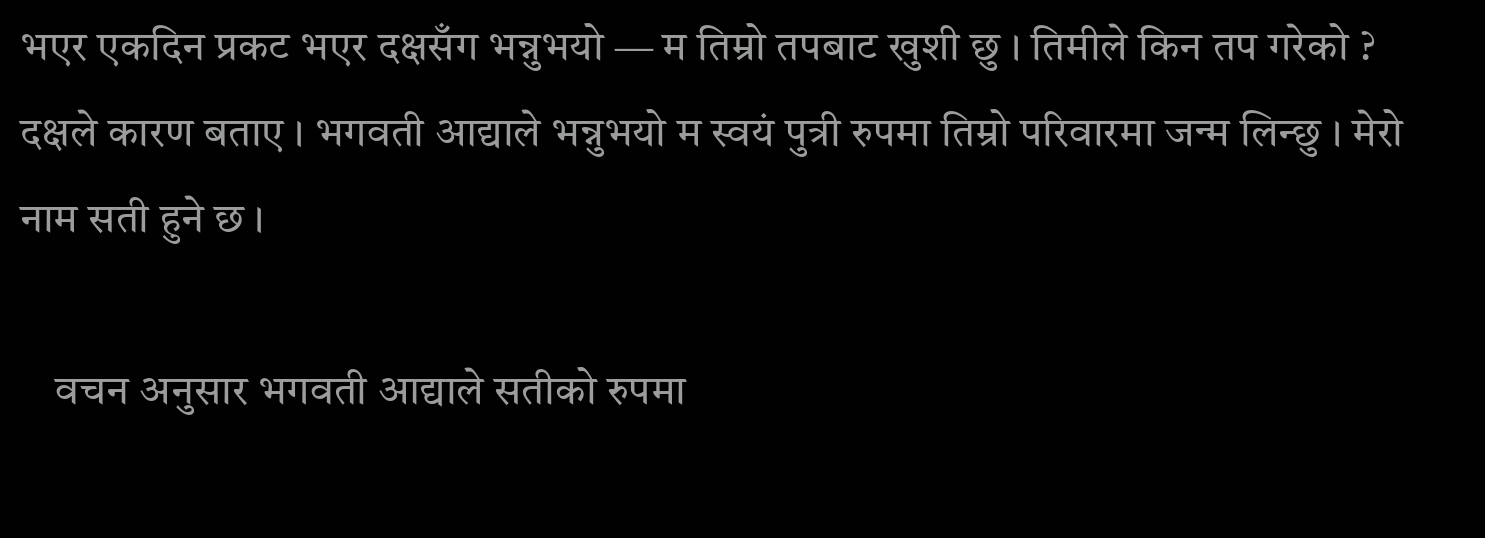भएर एकदिन प्रकट भएर दक्षसँग भन्नुभयो — म तिम्रो तपबाट खुशी छु । तिमीले किन तप गरेको ? दक्षले कारण बताए । भगवती आद्याले भन्नुभयो म स्वयं पुत्री रुपमा तिम्रो परिवारमा जन्म लिन्छु । मेरो नाम सती हुने छ ।

    वचन अनुसार भगवती आद्याले सतीको रुपमा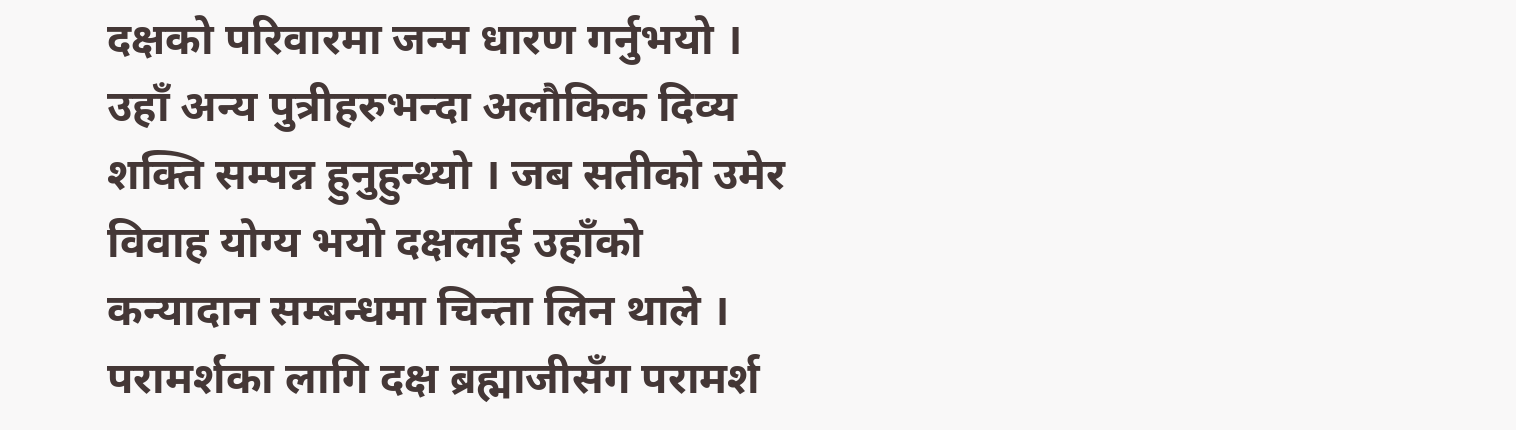दक्षको परिवारमा जन्म धारण गर्नुभयो । उहाँ अन्य पुत्रीहरुभन्दा अलौकिक दिव्य शक्ति सम्पन्न हुनुहुन्थ्यो । जब सतीको उमेर विवाह योग्य भयो दक्षलाई उहाँको कन्यादान सम्बन्धमा चिन्ता लिन थाले । परामर्शका लागि दक्ष ब्रह्माजीसँग परामर्श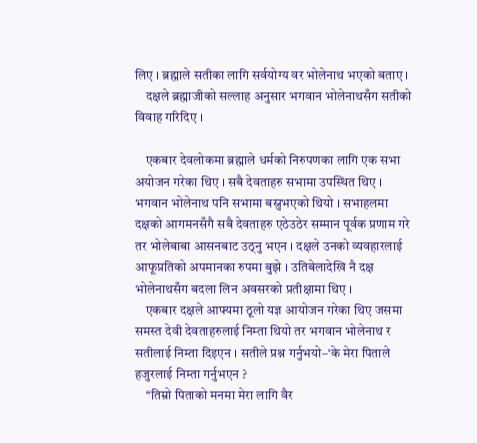लिए । ब्रह्माले सतीका लागि सर्वयोग्य वर भोलेनाथ भएको बताए ।
    दक्षले ब्रह्माजीको सल्लाह अनुसार भगवान भोलेनाथसँग सतीको विवाह गरिदिए ।

    एकबार देवलोकमा ब्रह्माले धर्मको निरुपणका लागि एक सभा अयोजन गरेका थिए । सबै देवताहरु सभामा उपस्थित थिए । भगवान भोलेनाथ पनि सभामा बस्नुभएको थियो । सभाहलमा दक्षको आगमनसँगै सबै देवताहरु एठेउठेर सम्मान पूर्वक प्रणाम गरे तर भोलेबाबा आसनबाट उठ्नु भएन । दक्षले उनको व्यवहारलाई आफूप्रतिको अपमानका रुपमा बुझे । उतिबेलादेखि नै दक्ष भोलेनाथसँग बदला लिन अवसरको प्रतीक्षामा थिए ।
    एकबार दक्षले आफ्यमा ठूलो यज्ञ आयोजन गरेका थिए जसमा समस्त देवी देवताहरुलाई निम्ता थियो तर भगवान भोलेनाथ र सतीलाई निम्ता दिइएन । सतीले प्रश्न गर्नुभयो–‘के मेरा पिताले हजुरलाई निम्ता गर्नुभएन ?
    ‘‘तिम्रो पिताको मनमा मेरा लागि वैर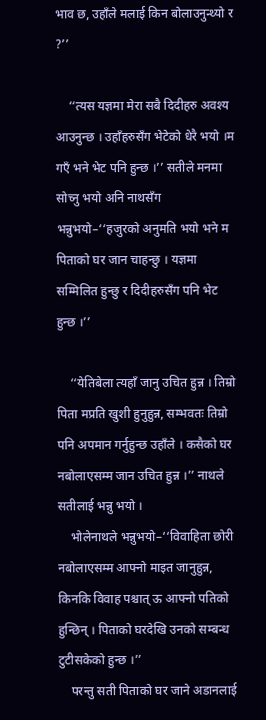भाव छ, उहाँले मलाई किन बोलाउनुन्थ्यो र ?’’

    ‘‘त्यस यज्ञमा मेरा सबै दिदीहरु अवश्य आउनुन्छ । उहाँहरुसँग भेटेको धेरै भयो ।म गएँ भने भेट पनि हुन्छ ।’’ सतीले मनमा सोच्नु भयो अनि नाथसँग भन्नुभयो–‘‘हजुरको अनुमति भयो भने म पिताको घर जान चाहन्छु । यज्ञमा सम्मिलित हुन्छु र दिदीहरुसँग पनि भेट हुन्छ ।’’

    ‘‘येतिबेला त्यहाँ जानु उचित हुन्न । तिम्रो पिता मप्रति खुशी हुनुहुन्न, सम्भवतः तिम्रो पनि अपमान गर्नुहुन्छ उहाँले । कसैको घर नबोलाएसम्म जान उचित हुन्न ।’’ नाथले सतीलाई भन्नु भयो ।
    भोलेनाथले भन्नुभयो–‘‘विवाहिता छोरी नबोलाएसम्म आफ्नो माइत जानुहुन्न, किनकि विवाह पश्चात् ऊ आफ्नो पतिको हुन्छिन् । पिताको घरदेखि उनको सम्बन्ध टुटीसकेको हुन्छ ।’’
    परन्तु सती पिताको घर जाने अडानलाई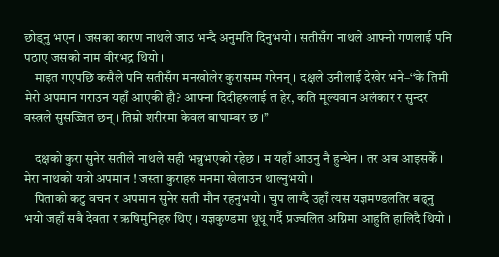छोड्नु भएन । जसका कारण नाथले जाउ भन्दै अनुमति दिनुभयो । सतीसँग नाथले आफ्नो गणलाई पनि पठाए जसको नाम वीरभद्र थियो ।
    माइत गएपछि कसैले पनि सतीसँग मनखोलेर कुरासम्म गरेनन् । दक्षले उनीलाई देखेर भने–‘‘के तिमी मेरो अपमान गराउन यहाँ आएकी हौ? आफ्ना दिदीहरुलाई त हेर, कति मूल्यवान अलंकार र सुन्दर वस्त्रले सुसज्जित छन् । तिम्रो शरीरमा केवल बाघाम्बर छ ।’’

    दक्षको कुरा सुनेर सतीले नाथले सही भन्नुभएको रहेछ । म यहाँ आउनु नै हुन्थेन । तर अब आइसकेँ । मेरा नाथको यत्रो अपमान ! जस्ता कुराहरु मनमा खेलाउन थाल्नुभयो ।
    पिताको कटु वचन र अपमान सुनेर सती मौन रहनुभयो । चुप लाग्दै उहाँ त्यस यज्ञमण्डलतिर बढ्नु भयो जहाँ सबै देवता र ऋषिमुनिहरु थिए । यज्ञकुण्डमा धूधू गर्दै प्रज्वलित अग्निमा आहुति हालिदै थियो ।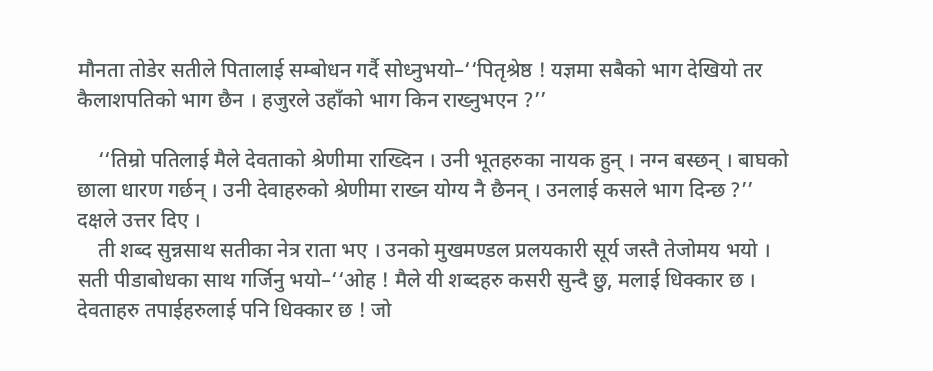मौनता तोडेर सतीले पितालाई सम्बोधन गर्दै सोध्नुभयो–‘‘पितृश्रेष्ठ ! यज्ञमा सबैको भाग देखियो तर कैलाशपतिको भाग छैन । हजुरले उहाँको भाग किन राख्नुभएन ?’’

    ‘‘तिम्रो पतिलाई मैले देवताको श्रेणीमा राख्दिन । उनी भूतहरुका नायक हुन् । नग्न बस्छन् । बाघको छाला धारण गर्छन् । उनी देवाहरुको श्रेणीमा राख्न योग्य नै छैनन् । उनलाई कसले भाग दिन्छ ?’’ दक्षले उत्तर दिए ।
    ती शब्द सुन्नसाथ सतीका नेत्र राता भए । उनको मुखमण्डल प्रलयकारी सूर्य जस्तै तेजोमय भयो । सती पीडाबोधका साथ गर्जिनु भयो–‘‘ओह ! मैले यी शब्दहरु कसरी सुन्दै छु, मलाई धिक्कार छ । देवताहरु तपाईहरुलाई पनि धिक्कार छ ! जो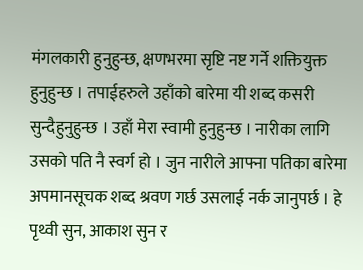मंगलकारी हुनुहुन्छ, क्षणभरमा सृष्टि नष्ट गर्ने शक्तियुक्त हुनुहुन्छ । तपाईहरुले उहाँको बारेमा यी शब्द कसरी सुन्दैहुनुहुन्छ । उहाँ मेरा स्वामी हुनुहुन्छ । नारीका लागि उसको पति नै स्वर्ग हो । जुन नारीले आफ्ना पतिका बारेमा अपमानसूचक शब्द श्रवण गर्छ उसलाई नर्क जानुपर्छ । हे पृथ्वी सुन, आकाश सुन र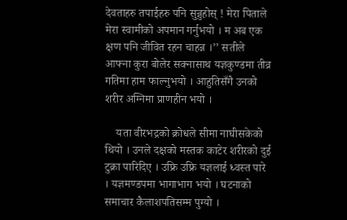देवताहरु तपाईहरु पनि सुन्नुहोस् ! मेरा पिताले मेरा स्वामीको अपमान गर्नुभयो । म अब एक क्षण पनि जीवित रहन चाहन्न ।’’ सतीले आफ्ना कुरा बोलेर सक्नासाथ यज्ञकुण्डमा तीव्र गतिमा हाम फाल्नुभयो । आहुतिसँगै उनको शरीर अग्निमा प्राणहीन भयो ।

    यता वीरभद्रको क्रोधले सीमा नाघीसकेको थियो । उनले दक्षको मस्तक काटेर शरीरको दुई टुक्रा पारिदिए । उफ्रि उफ्रि यज्ञलाई ध्वस्त पारे । यज्ञमण्डपमा भागाभाग भयो । घटनाको समाचार कैलाशपतिसम्म पुग्यो ।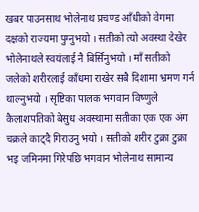खबर पाउनसाथ भोलेनाथ प्रचण्ड आँधीको वेगमा दक्षको राज्यमा पुग्नुभयो । सतीको त्यो अवस्था देखेर भोलेनाथले स्वयंलाई नै बिर्सिनुभयो । माँ सतीको जलेको शरीरलाई काँधमा राखेर सबै दिशामा भ्रमण गर्न थाल्नुभयो । सृष्टिका पालक भगवान विष्णुले कैलाशपतिको बेसुध अवस्थामा सतीका एक एक अंग चक्रले काट्दै गिराउनु भयो । सतीको शरीर टुक्रा टुक्रा भइ जमिनमा गिरेपछि भगवान भोलेनाथ सामान्य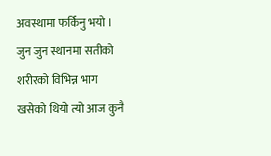अवस्थामा फर्किनु भयो । जुन जुन स्थानमा सतीको शरीरको विभिन्न भाग खसेको थियो त्यो आज कुनै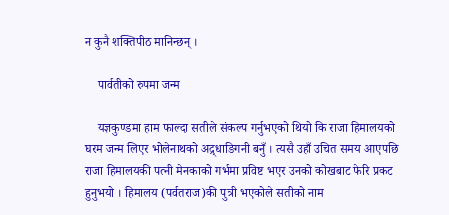न कुनै शक्तिपीठ मानिन्छन् ।

    पार्वतीको रुपमा जन्म

    यज्ञकुण्डमा हाम फाल्दा सतीले संकल्प गर्नुभएको थियो कि राजा हिमालयको घरम जन्म लिएर भोलेनाथको अद्र्धाङिगनी बनुँ । त्यसै उहाँ उचित समय आएपछि राजा हिमालयकी पत्नी मेनकाको गर्भमा प्रविष्ट भएर उनको कोखबाट फेरि प्रकट हुनुभयो । हिमालय (पर्वतराज)की पुत्री भएकोले सतीको नाम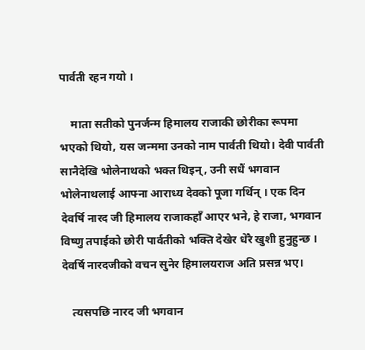पार्वती रहन गयो ।

    माता सतीको पुनर्जन्म हिमालय राजाकी छोरीका रूपमा भएको थियो, यस जन्ममा उनको नाम पार्वती थियो। देवी पार्वती सानैदेखि भोलेनाथको भक्त थिइन्, उनी सधैं भगवान भोलेनाथलाई आफ्ना आराध्य देवको पूजा गर्थिन् । एक दिन देवर्षि नारद जी हिमालय राजाकहाँ आएर भने, हे राजा, भगवान विष्णु तपाईको छोरी पार्वतीको भक्ति देखेर धेरै खुशी हुनुहुन्छ । देवर्षि नारदजीको वचन सुनेर हिमालयराज अति प्रसन्न भए।

    त्यसपछि नारद जी भगवान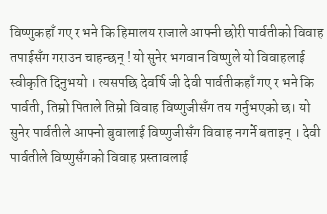विष्णुकहाँ गए र भने कि हिमालय राजाले आफ्नी छोरी पार्वतीको विवाह तपाईसँग गराउन चाहन्छन् ! यो सुनेर भगवान विष्णुले यो विवाहलाई स्वीकृति दिनुभयो । त्यसपछि देवर्षि जी देवी पार्वतीकहाँ गए र भने कि पार्वती, तिम्रो पिताले तिम्रो विवाह विष्णुजीसँग तय गर्नुभएको छ। यो सुनेर पार्वतीले आफ्नो बुवालाई विष्णुजीसँग विवाह नगर्ने बताइन् । देवी पार्वतीले विष्णुसँगको विवाह प्रस्तावलाई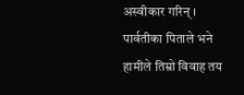अस्वीकार गरिन् । पार्वतीका पिताले भने हामीले तिम्रो विवाह तय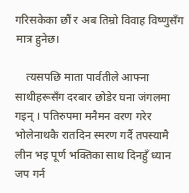गरिसकेका छौं र अब तिम्रो विवाह विष्णुसँग मात्र हुनेछ।

    त्यसपछि माता पार्वतीले आफ्ना साथीहरूसँग दरबार छोडेर घना जंगलमा गइन् । पतिरुपमा मनैमन वरण गरेर भोलेनाथकै रातदिन स्मरण गर्दै तपस्यामै लीन भइ पूर्ण भक्तिका साथ दिनहुँ ध्यान जप गर्न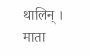थालिन् । माता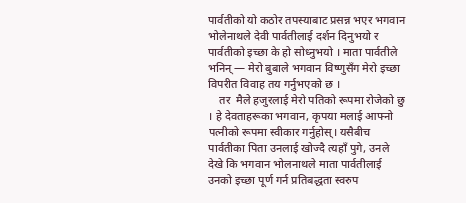पार्वतीको यो कठोर तपस्याबाट प्रसन्न भएर भगवान भोलेनाथले देवी पार्वतीलाई दर्शन दिनुभयो र पार्वतीको इच्छा के हो सोध्नुभयो । माता पार्वतीले भनिन् — मेरो बुबाले भगवान विष्णुसँग मेरो इच्छा विपरीत विवाह तय गर्नुभएको छ ।
    तर  मैले हजुरलाई मेरो पतिको रूपमा रोजेको छु । हे देवताहरूका भगवान, कृपया मलाई आफ्नो पत्नीको रूपमा स्वीकार गर्नुहोस्। यसैबीच पार्वतीका पिता उनलाई खोज्दै त्यहाँ पुगे, उनले देखे कि भगवान भोलनाथले माता पार्वतीलाई उनको इच्छा पूर्ण गर्न प्रतिबद्धता स्वरुप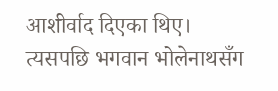आशीर्वाद दिएका थिए। त्यसपछि भगवान भोलेनाथसँग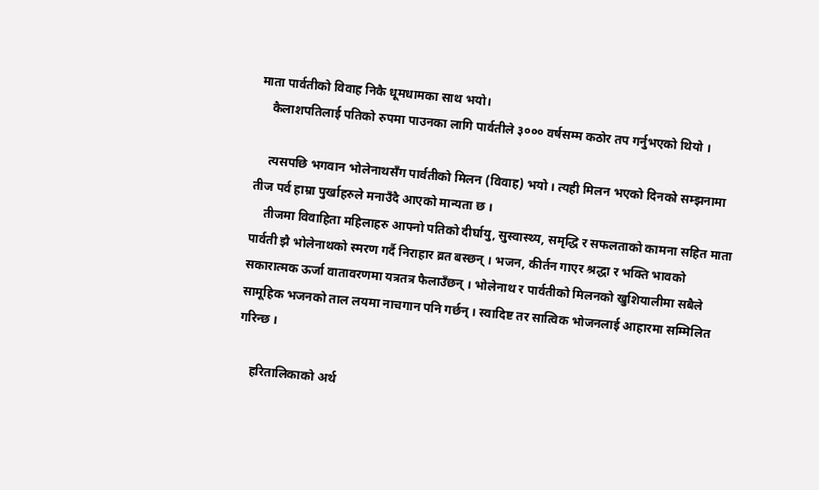माता पार्वतीको विवाह निकै धूमधामका साथ भयो।
    कैलाशपतिलाई पतिको रुपमा पाउनका लागि पार्वतीले ३००० वर्षसम्म कठोर तप गर्नुभएको थियो ।

    त्यसपछि भगवान भोलेनाथसँग पार्वतीको मिलन (विवाह) भयो । त्यही मिलन भएको दिनको सम्झनामा तीज पर्व हाम्रा पुर्खाहरुले मनाउँदै आएको मान्यता छ ।
    तीजमा विवाहिता महिलाहरु आफ्नो पतिको दीर्घायु, सुस्वास्थ्य, समृद्धि र सफलताको कामना सहित माता पार्वती झै भोलेनाथको स्मरण गर्दै निराहार व्रत बस्छन् । भजन, कीर्तन गाएर श्रद्धा र भक्ति भावको सकारात्मक ऊर्जा वातावरणमा यत्रतत्र फैलाउँछन् । भोलेनाथ र पार्वतीको मिलनको खुशियालीमा सबैले सामूहिक भजनको ताल लयमा नाचगान पनि गर्छन् । स्वादिष्ट तर सात्विक भोजनलाई आहारमा सम्मिलित गरिन्छ ।

    हरितालिकाको अर्थ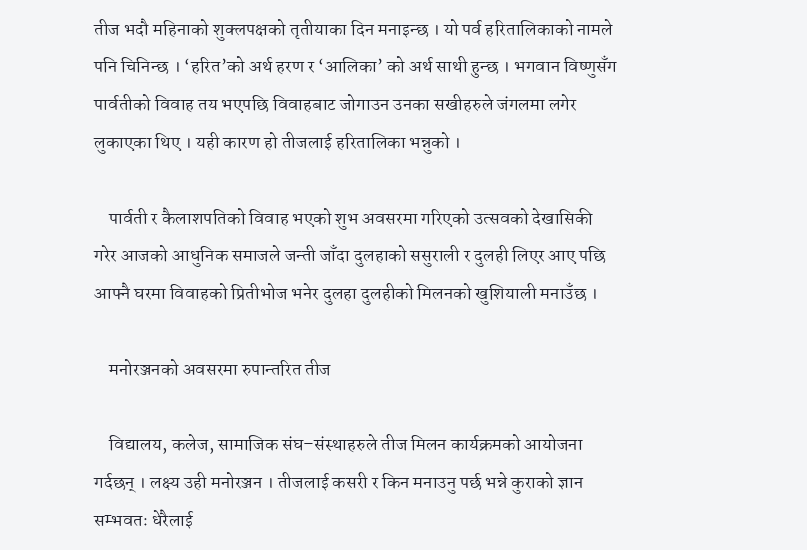तीज भदौ महिनाको शुक्लपक्षको तृतीयाका दिन मनाइन्छ । यो पर्व हरितालिकाको नामले पनि चिनिन्छ । ‘हरित’को अर्थ हरण र ‘आलिका’ को अर्थ साथी हुन्छ । भगवान विष्णुसँग पार्वतीको विवाह तय भएपछि विवाहबाट जोगाउन उनका सखीहरुले जंगलमा लगेर लुकाएका थिए । यही कारण हो तीजलाई हरितालिका भन्नुको ।

    पार्वती र कैलाशपतिको विवाह भएको शुभ अवसरमा गरिएको उत्सवको देखासिकी गरेर आजको आधुनिक समाजले जन्ती जाँदा दुलहाको ससुराली र दुलही लिएर आए पछि आफ्नै घरमा विवाहको प्रितीभोज भनेर दुलहा दुलहीको मिलनको खुशियाली मनाउँछ ।

    मनोरञ्जनको अवसरमा रुपान्तरित तीज

    विद्यालय, कलेज, सामाजिक संघ–संस्थाहरुले तीज मिलन कार्यक्रमको आयोजना गर्दछन् । लक्ष्य उही मनोरञ्जन । तीजलाई कसरी र किन मनाउनु पर्छ भन्ने कुराको ज्ञान सम्भवतः धेरैलाई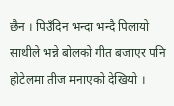छैन । पिउँदिन भन्दा भन्दै पिलायो साथीले भन्ने बोलको गीत बजाएर पनि होटेलमा तीज मनाएको देखियो ।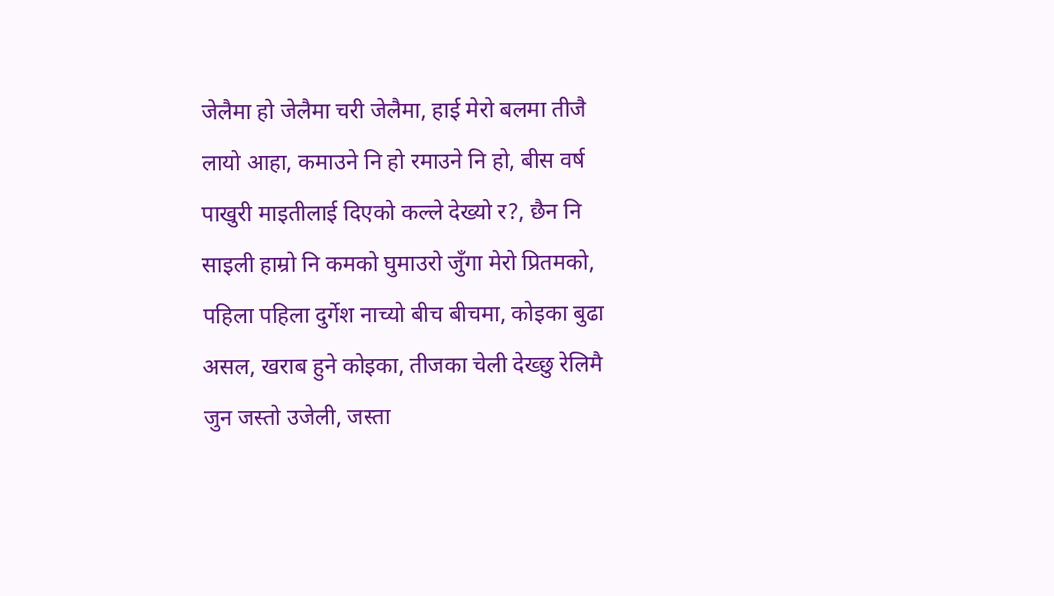जेलैमा हो जेलैमा चरी जेलैमा, हाई मेरो बलमा तीजै लायो आहा, कमाउने नि हो रमाउने नि हो, बीस वर्ष पाखुरी माइतीलाई दिएको कल्ले देख्यो र?, छैन नि साइली हाम्रो नि कमको घुमाउरो जुँगा मेरो प्रितमको, पहिला पहिला दुर्गेश नाच्यो बीच बीचमा, कोइका बुढा असल, खराब हुने कोइका, तीजका चेली देख्छु रेलिमै जुन जस्तो उजेली, जस्ता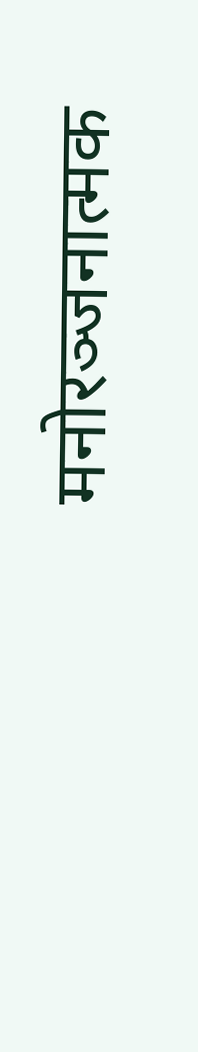मनोरञ्जनात्मक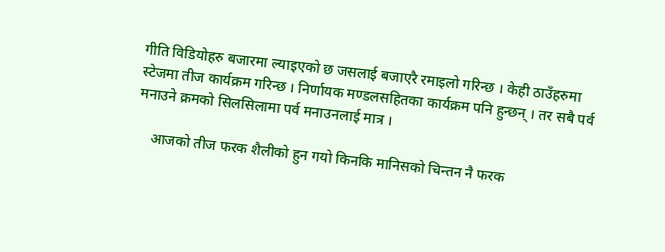गीति विडियोहरु बजारमा ल्याइएको छ जसलाई बजाएरै रमाइलो गरिन्छ । केही ठाउँहरुमा स्टेजमा तीज कार्यक्रम गरिन्छ । निर्णायक मण्डलसहितका कार्यक्रम पनि हुन्छन् । तर सबै पर्व मनाउने क्रमको सिलसिलामा पर्व मनाउनलाई मात्र ।

    आजको तीज फरक शैलीको हुन गयो किनकि मानिसको चिन्तन नै फरक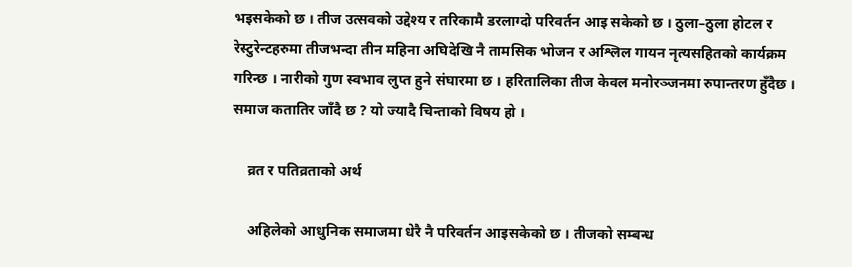भइसकेको छ । तीज उत्सवको उद्देश्य र तरिकामै डरलाग्दो परिवर्तन आइ सकेको छ । ठुला–ठुला होटल र रेस्टुरेन्टहरुमा तीजभन्दा तीन महिना अघिदेखि नै तामसिक भोजन र अश्लिल गायन नृत्यसहितको कार्यक्रम गरिन्छ । नारीको गुण स्वभाव लुप्त हुने संघारमा छ । हरितालिका तीज केवल मनोरञ्जनमा रुपान्तरण हुँदैछ । समाज कतातिर जाँदै छ ? यो ज्यादै चिन्ताको विषय हो ।

    व्रत र पतिव्रताको अर्थ

    अहिलेको आधुनिक समाजमा धेरै नै परिवर्तन आइसकेको छ । तीजको सम्बन्ध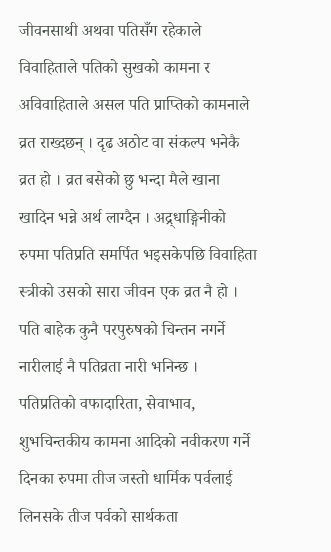जीवनसाथी अथवा पतिसँग रहेकाले विवाहिताले पतिको सुखको कामना र अविवाहिताले असल पति प्राप्तिको कामनाले व्रत राख्दछन् । दृढ अठोट वा संकल्प भनेकै व्रत हो । व्रत बसेको छु भन्दा मैले खाना खादिन भन्ने अर्थ लाग्दैन । अद्र्धाङ्गिनीको रुपमा पतिप्रति समर्पित भइसकेपछि विवाहिता स्त्रीको उसको सारा जीवन एक व्रत नै हो । पति बाहेक कुनै परपुरुषको चिन्तन नगर्ने नारीलाई नै पतिव्रता नारी भनिन्छ । पतिप्रतिको वफादारिता, सेवाभाव, शुभचिन्तकीय कामना आदिको नवीकरण गर्ने दिनका रुपमा तीज जस्तो धार्मिक पर्वलाई लिनसके तीज पर्वको सार्थकता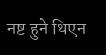नष्ट हुने थिएन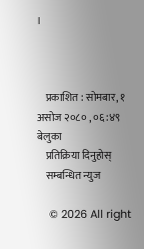।



    प्रकाशित : सोमबार, १ असोज २०८० , ०६:४९ बेलुका
    प्रतिक्रिया दिनुहोस्
    सम्बन्धित न्युज

    © 2026 All right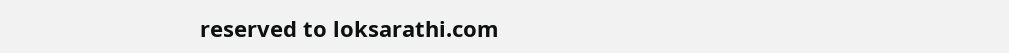reserved to loksarathi.com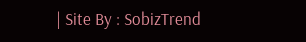| Site By : SobizTrend